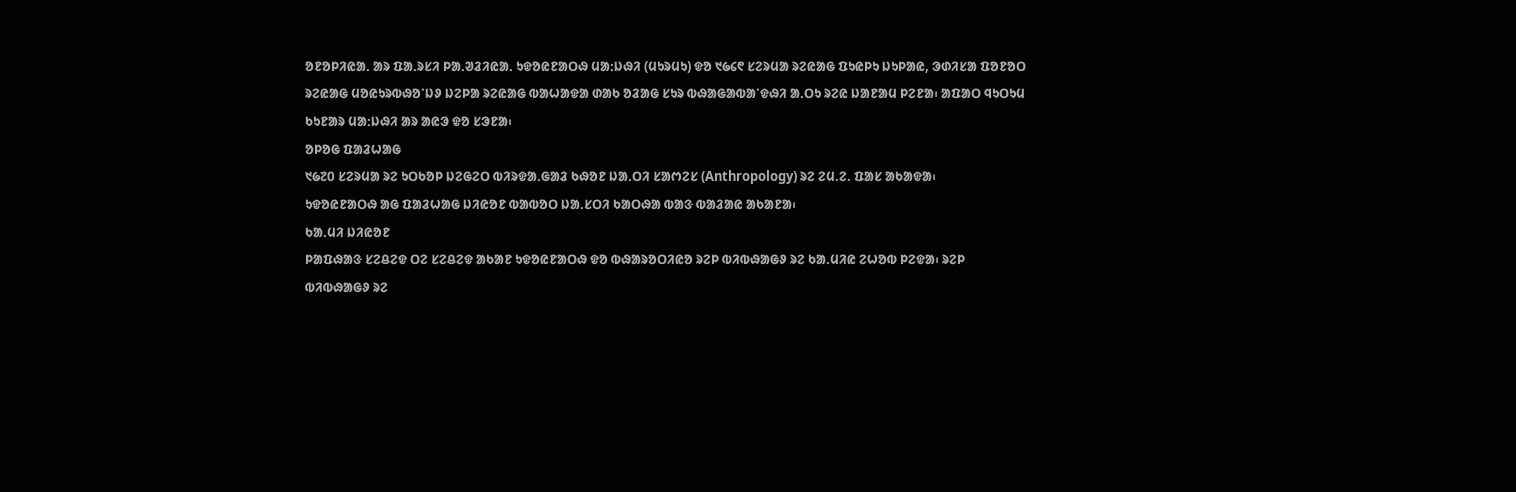ᱚᱱᱚᱞᱤᱭᱟᱹ ᱟᱨ ᱯᱟᱹᱨᱥᱤ ᱞᱟᱹᱣᱲᱤᱭᱟᱹ ᱩᱫᱚᱭᱱᱟᱛᱷ ᱢᱟᱺᱡᱷᱤ (ᱢᱩᱨᱢᱩ) ᱫᱚ ᱑᱙᱔᱖ ᱥᱮᱨᱢᱟ ᱨᱮᱭᱟᱜ ᱯᱩᱭᱞᱩ ᱡᱩᱞᱟᱭ, ᱳᱰᱤᱥᱟ ᱯᱚᱱᱚᱛ ᱨᱮᱭᱟᱜ ᱢᱚᱭᱩᱨᱵᱷᱚᱸᱡᱽ ᱡᱮᱞᱟ ᱨᱮᱭᱟᱜ ᱵᱟᱦᱟᱫᱟ ᱰᱟᱠ ᱚᱲᱟᱜ ᱥᱩᱨ ᱵᱷᱟᱜᱟᱵᱟᱸᱫᱷᱤ ᱟᱹᱛᱩ ᱨᱮᱭ ᱡᱟᱱᱟᱢ ᱞᱮᱱᱟ᱾ ᱟᱯᱟᱛ ᱧᱩᱛᱩᱢ ᱠᱩᱱᱟᱨ ᱢᱟᱺᱡᱷᱤ ᱟᱨ ᱟᱭᱳ ᱫᱚ ᱥᱳᱱᱟ᱾
ᱚᱞᱚᱜ ᱯᱟᱲᱦᱟᱜ
᱑᱙᱗᱐ ᱥᱮᱨᱢᱟ ᱨᱮ ᱩᱛᱠᱚᱞ ᱡᱮᱜᱮᱛ ᱵᱤᱨᱫᱟᱹᱜᱟᱲ ᱠᱷᱚᱱ ᱡᱟᱹᱛᱤ ᱥᱟᱬᱮᱥ (Anthropology) ᱨᱮ ᱮᱢ.ᱮ. ᱯᱟᱥ ᱟᱠᱟᱫᱟ᱾
ᱩᱫᱚᱭᱱᱟᱛᱷ ᱟᱜ ᱯᱟᱲᱦᱟᱜ ᱡᱤᱭᱚᱱ ᱵᱟᱵᱚᱛ ᱡᱟᱹᱥᱛᱤ ᱠᱟᱛᱷᱟ ᱵᱟᱝ ᱵᱟᱲᱟᱭ ᱟᱠᱟᱱᱟ᱾
ᱠᱟᱹᱢᱤ ᱡᱤᱭᱚᱱ
ᱞᱟᱯᱷᱟᱝ ᱥᱮᱪᱮᱫ ᱛᱮ ᱥᱮᱪᱮᱫ ᱟᱠᱟᱱ ᱩᱫᱚᱭᱱᱟᱛᱷ ᱫᱚ ᱵᱷᱟᱨᱚᱛᱤᱭᱚ ᱨᱮᱞ ᱵᱤᱵᱷᱟᱜᱽ ᱨᱮ ᱠᱟᱹᱢᱤᱭ ᱮᱦᱚᱵ ᱞᱮᱫᱟ᱾ ᱨᱮᱞ ᱵᱤᱵᱷᱟᱜᱽ ᱨᱮ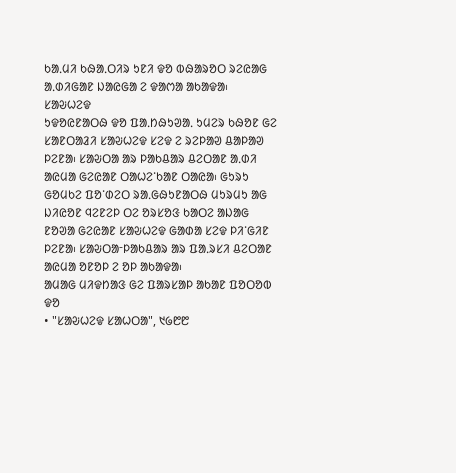ᱠᱟᱹᱢᱤ ᱠᱷᱟᱹᱛᱤᱨ ᱩᱱᱤ ᱫᱚ ᱵᱷᱟᱨᱚᱛ ᱨᱮᱭᱟᱜ ᱟᱹᱰᱤᱜᱟᱱ ᱡᱟᱭᱜᱟ ᱮ ᱫᱟᱬᱟ ᱟᱠᱟᱫᱟ᱾
ᱥᱟᱶᱦᱮᱫ
ᱩᱫᱚᱭᱱᱟᱛᱷ ᱫᱚ ᱯᱟᱹᱴᱷᱩᱣᱟᱹ ᱩᱢᱮᱨ ᱠᱷᱚᱱ ᱜᱮ ᱥᱟᱱᱛᱟᱲᱤ ᱥᱟᱶᱦᱮᱫ ᱥᱮᱫ ᱮ ᱨᱮᱞᱟᱣ ᱪᱟᱞᱟᱣ ᱞᱮᱱᱟ᱾ ᱥᱟᱶᱛᱟ ᱟᱨ ᱞᱟᱠᱪᱟᱨ ᱪᱮᱛᱟᱱ ᱟᱹᱰᱤ ᱟᱭᱢᱟ ᱜᱮᱭᱟᱱ ᱛᱟᱦᱮᱸᱠᱟᱱ ᱛᱟᱭᱟ᱾ ᱜᱩᱨᱩ ᱜᱚᱢᱠᱮ ᱯᱚᱸᱰᱮᱛ ᱨᱟᱹᱜᱷᱩᱱᱟᱛᱷ ᱢᱩᱨᱢᱩ ᱟᱜ ᱡᱤᱭᱚᱱ ᱧᱮᱱᱮᱞ ᱛᱮ ᱚᱨᱥᱚᱝ ᱠᱟᱛᱮ ᱟᱡᱟᱜ ᱱᱚᱣᱟ ᱜᱮᱭᱟᱱ ᱥᱟᱶᱦᱮᱫ ᱜᱟᱰᱟ ᱥᱮᱫ ᱞᱤᱸᱜᱤᱱ ᱞᱮᱱᱟ᱾ ᱥᱟᱶᱛᱟᱼᱞᱟᱠᱪᱟᱨ ᱟᱨ ᱯᱟᱹᱨᱥᱤ ᱪᱮᱛᱟᱱ ᱟᱭᱢᱟ ᱚᱱᱚᱞ ᱮ ᱚᱞ ᱟᱠᱟᱫᱟ᱾
ᱟᱢᱟᱜ ᱢᱤᱫᱴᱟᱝ ᱜᱮ ᱯᱟᱨᱥᱟᱞ ᱟᱠᱟᱱ ᱯᱚᱛᱚᱵ ᱫᱚ
• "ᱥᱟᱶᱦᱮᱫ ᱥᱟᱦᱛᱟ", ᱑᱙᱘᱘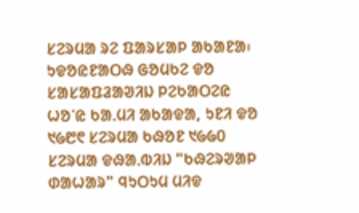ᱥᱮᱨᱢᱟ ᱨᱮ ᱯᱟᱨᱥᱟᱞ ᱟᱠᱟᱱᱟ᱾
ᱩᱫᱚᱭᱱᱟᱛᱷ ᱜᱚᱢᱠᱮ ᱫᱚ ᱥᱟᱥᱟᱯᱲᱟᱣᱤᱡ ᱞᱮᱠᱟᱛᱮᱭ ᱦᱚᱸᱭ ᱠᱟᱹᱢᱤ ᱟᱠᱟᱫᱟ, ᱩᱱᱤ ᱫᱚ ᱑᱙᱘᱖ ᱥᱮᱨᱢᱟ ᱠᱷᱚᱱ ᱑᱙᱙᱐ ᱥᱮᱨᱢᱟ ᱫᱷᱟᱹᱵᱤᱡ "ᱠᱷᱮᱨᱣᱟᱞ ᱰᱟᱦᱟᱨ" ᱧᱩᱛᱩᱢ ᱢᱤᱫ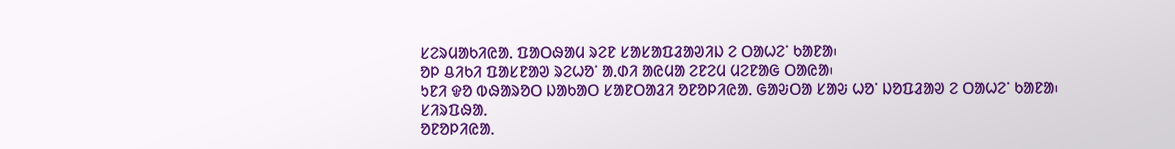ᱥᱮᱨᱢᱟᱠᱤᱭᱟᱹ ᱯᱟᱛᱷᱟᱢ ᱨᱮᱱ ᱥᱟᱥᱟᱯᱲᱟᱣᱤᱡ ᱮ ᱛᱟᱦᱮᱸ ᱠᱟᱱᱟ᱾
ᱚᱞ ᱪᱤᱠᱤ ᱯᱟᱥᱱᱟᱣ ᱨᱮᱦᱚᱸ ᱟᱹᱰᱤ ᱟᱭᱢᱟ ᱮᱱᱮᱢ ᱢᱮᱱᱟᱜ ᱛᱟᱭᱟ᱾
ᱩᱱᱤ ᱫᱚ ᱵᱷᱟᱨᱚᱛ ᱡᱟᱠᱟᱛ ᱥᱟᱱᱛᱟᱲᱤ ᱚᱱᱚᱞᱤᱭᱟᱹ ᱜᱟᱶᱛᱟ ᱥᱟᱶ ᱦᱚᱸ ᱡᱚᱯᱲᱟᱣ ᱮ ᱛᱟᱦᱮᱸ ᱠᱟᱱᱟ᱾
ᱥᱤᱨᱯᱷᱟᱹ
ᱚᱱᱚᱞᱤᱭᱟᱹ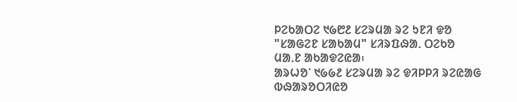ᱞᱮᱠᱟᱛᱮ ᱑᱙᱘᱒ ᱥᱮᱨᱢᱟ ᱨᱮ ᱩᱱᱤ ᱫᱚ "ᱥᱟᱜᱮᱱ ᱥᱟᱠᱟᱢ" ᱥᱤᱨᱯᱷᱟᱹ ᱛᱮᱠᱚ ᱢᱟᱹᱱ ᱟᱠᱟᱫᱮᱭᱟ᱾
ᱟᱨᱦᱚᱸ ᱑᱙᱙᱒ ᱥᱮᱨᱢᱟ ᱨᱮ ᱫᱤᱞᱞᱤ ᱨᱮᱭᱟᱜ ᱵᱷᱟᱨᱚᱛᱤᱭᱚ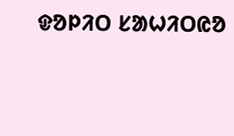ᱫᱚᱞᱤᱛ ᱥᱟᱦᱤᱛᱭᱚ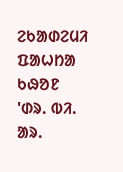ᱮᱠᱟᱰᱮᱢᱤ ᱯᱟᱦᱴᱟ ᱠᱷᱚᱱ 'ᱰᱨ. ᱵᱤ. ᱟᱨ.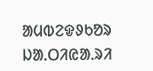ᱟᱢᱵᱮᱫᱽᱠᱚᱨ ᱡᱟᱹᱛᱤᱭᱟᱹᱨᱤ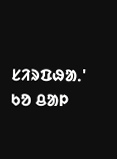ᱥᱤᱨᱯᱷᱟᱹ' ᱠᱚ ᱪᱟᱞ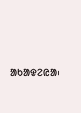ᱟᱠᱟᱫᱮᱭᱟ᱾